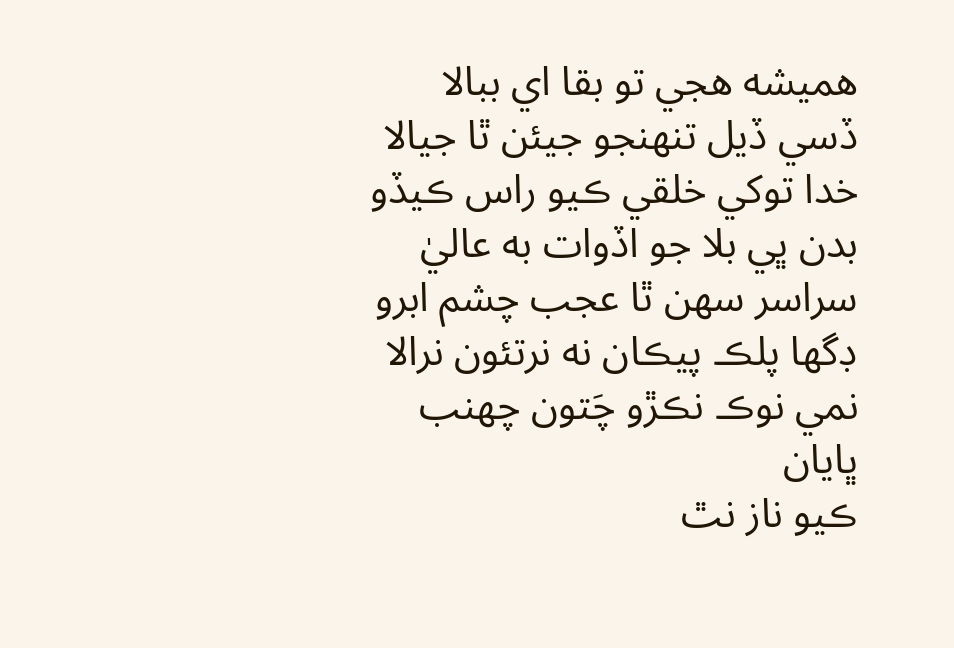هميشه هجي تو بقا اي ببالا
ڏسي ڏيل تنهنجو جيئن ٿا جيالا
خدا توکي خلقي ڪيو راس ڪيڏو
بدن ڀي بلا جو اڏوات به عاليٰ
سراسر سهن ٿا عجب چشم ابرو
ڊگها پلڪ پيڪان نه نرتئون نرالا
نمي نوڪ نڪڙو چَتون چهنب ڀايان
ڪيو ناز نٿ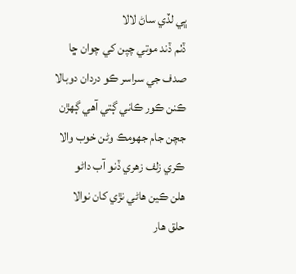ڀي لڏي ساڻ لالا
ڏٺم ڏند موتي چپن کي چوان ڇا
صدف جي سراسر ڪو دردان دوبالا
ڪنن ڪور ڪاني ڳتي آهي ڳهڙن
جچن جام جهومڪ وڻن خوب والا
ڪري زلف زهري ڏنو آب داڻو
هلن ڪين هاڻي نڙي کان نوالا
حلق هار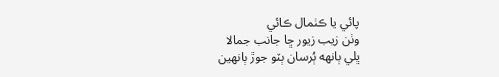پائي يا ڪٺمال ڪائي
وٺن زيب زيور ڇا جانب جمالا
ڀلي ٻانهه ٻُرسان ٻٽو جوڙ ٻانهين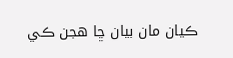ڪيان مان بيان ڇا هجن ڪي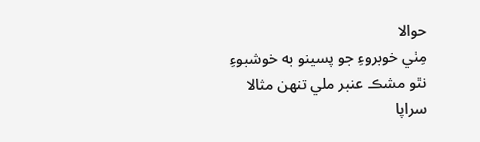حوالا
مِٺي خوبروءِ جو پسينو به خوشبوءِ
نٿو مشڪ عنبر ملي تنهن مثالا
سراپا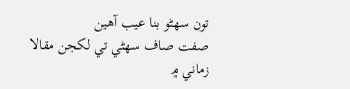تون سهڻو بنا عيب آهين
صفت صاف سهڻي تي لکجن مقالا
زماني ۾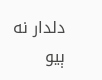دلدار نه ٻيو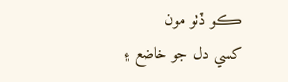ڪو ڏٺو مون
کسي دل جو خاضع ۽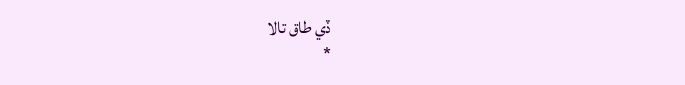ڏي طاق تالا
*